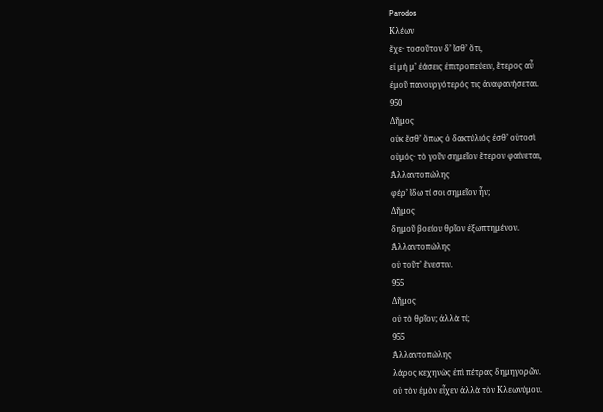Parodos
Κλέων
ἔχε· τοσοῦτον δʼ ἴσθʼ ὅτι,
εἰ μή μʼ ἐάσεις ἐπιτροπεύειν, ἕτερος αὖ
ἐμοῦ πανουργότερός τις ἀναφανήσεται.
950
Δῆμος
οὐκ ἔσθʼ ὅπως ὁ δακτύλιός ἐσθʼ οὑτοσὶ
οὑμός· τὸ γοῦν σημεῖον ἕτερον φαίνεται,
Ἀλλαντοπώλης
φέρʼ ἴδω τί σοι σημεῖον ἦν;
Δῆμος
δημοῦ βοείου θρῖον ἐξωπτημένον.
Ἀλλαντοπώλης
οὐ τοῦτʼ ἔνεστιν.
955
Δῆμος
οὐ τὸ θρῖον; ἀλλὰ τί;
955
Ἀλλαντοπώλης
λάρος κεχηνὼς ἐπὶ πέτρας δημηγορῶν.
οὐ τὸν ἐμὸν εἶχεν ἀλλὰ τὸν Κλεωνύμου.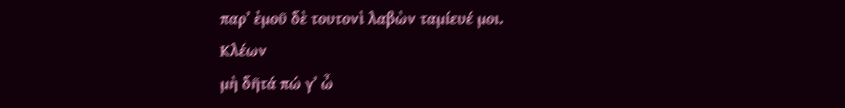παρʼ ἐμοῦ δὲ τουτονὶ λαβὼν ταμίευέ μοι.
Κλέων
μὴ δῆτά πώ γʼ ὦ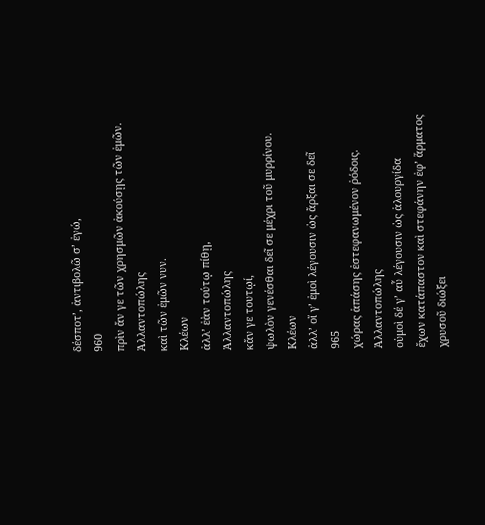δέσποτʼ, ἀντιβολῶ σʼ ἐγώ,
960
πρὶν ἄν γε τῶν χρησμῶν ἀκούσῃς τῶν ἐμῶν.
Ἀλλαντοπώλης
καὶ τῶν ἐμῶν νυν.
Κλέων
ἀλλʼ ἐὰν τούτῳ πίθῃ,
Ἀλλαντοπώλης
κἄν γε τουτῳί,
ψωλὸν γενέσθαι δεῖ σε μέχρι τοῦ μυρρίνου.
Κλέων
ἀλλʼ οἵ γʼ ἐμοὶ λέγουσιν ὡς ἄρξαι σε δεῖ
965
χώρας ἁπάσης ἐστεφανωμένον ῥόδοις.
Ἀλλαντοπώλης
οὑμοὶ δέ γʼ αὖ λέγουσιν ὡς ἁλουργίδα
ἔχων κατάπαστον καὶ στεφάνην ἐφʼ ἅρματος
χρυσοῦ διώξει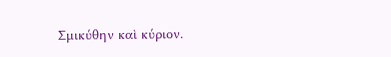Σμικύθην καὶ κύριον.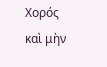Χορός
καὶ μὴν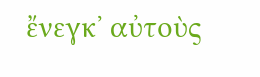ἔνεγκʼ αὐτοὺς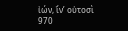ἰών, ἵνʼ οὑτοσὶ
970